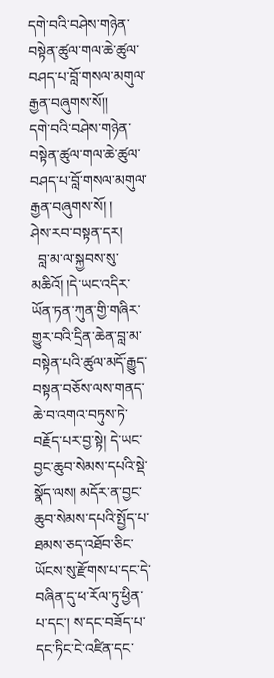དགེ་བའི་བཤེས་གཉེན་བསྟེན་ཚུལ་གལ་ཆེ་ཚུལ་བཤད་པ་བློ་གསལ་མགུལ་རྒྱན་བཞུགས་སོ།།
དགེ་བའི་བཤེས་གཉེན་བསྟེན་ཚུལ་གལ་ཆེ་ཚུལ་བཤད་པ་བློ་གསལ་མགུལ་རྒྱན་བཞུགས་སོ། །
ཤེས་རབ་བསྟན་དར།
  བླ་མ་ལ་སྐྱབས་སུ་མཆིའོ། །དེ་ཡང་འདིར་ཡོན་ཏན་ཀུན་གྱི་གཞིར་གྱུར་བའི་དྲིན་ཆེན་བླ་མ་བསྟེན་པའི་ཚུལ་མདོ་རྒྱུད་བསྟན་བཅོས་ལས་གནད་ཆེ་བ་འགའ་བཏུས་ཏེ་བརྗོད་པར་བྱ་སྟེ། དེ་ཡང་བྱང་ཆུབ་སེམས་དཔའི་སྡེ་སྣོད་ལས། མདོར་ན་བྱང་ཆུབ་སེམས་དཔའི་སྤྱོད་པ་ཐམས་ཅད་འཐོབ་ཅིང་ཡོངས་སུ་རྫོགས་པ་དང་དེ་བཞིན་དུ་ཕ་རོལ་ཏུ་ཕྱིན་པ་དང་། ས་དང་བཟོད་པ་དང་ཏིང་ངེ་འཛིན་དང་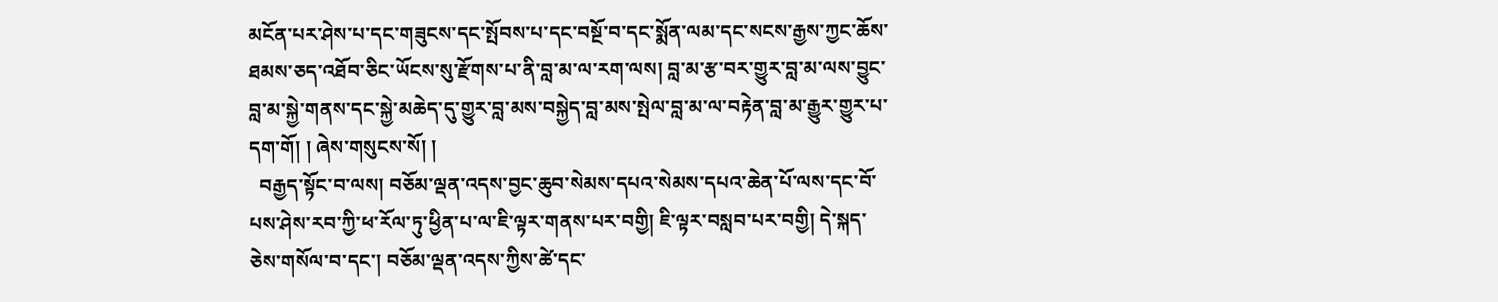མངོན་པར་ཤེས་པ་དང་གཟུངས་དང་སྤོབས་པ་དང་བསྔོ་བ་དང་སྨོན་ལམ་དང་སངས་རྒྱས་ཀྱང་ཆོས་ཐམས་ཅད་འཐོབ་ཅིང་ཡོངས་སུ་རྫོགས་པ་ནི་བླ་མ་ལ་རག་ལས། བླ་མ་རྩ་བར་གྱུར་བླ་མ་ལས་བྱུང་བླ་མ་སྐྱེ་གནས་དང་སྐྱེ་མཆེད་དུ་གྱུར་བླ་མས་བསྐྱེད་བླ་མས་སྤེལ་བླ་མ་ལ་བརྟེན་བླ་མ་རྒྱུར་གྱུར་པ་དག་གོ། ། ཞེས་གསུངས་སོ། །
  བརྒྱད་སྟོང་བ་ལས། བཅོམ་ལྡན་འདས་བྱང་ཆུབ་སེམས་དཔའ་སེམས་དཔའ་ཆེན་པོ་ལས་དང་བོ་པས་ཤེས་རབ་ཀྱི་ཕ་རོལ་ཏུ་ཕྱིན་པ་ལ་ཇི་ལྟར་གནས་པར་བགྱི། ཇི་ལྟར་བསླབ་པར་བགྱི། དེ་སྐད་ཅེས་གསོལ་བ་དང་། བཅོམ་ལྡན་འདས་ཀྱིས་ཚེ་དང་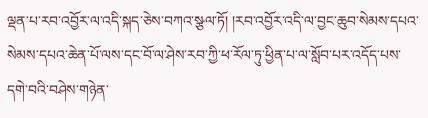ལྡན་པ་རབ་འབྱོར་ལ་འདི་སྐད་ཅེས་བཀའ་སྩལ་ཏོ། །རབ་འབྱོར་འདི་ལ་བྱང་ཆུབ་སེམས་དཔའ་སེམས་དཔའ་ཆེན་པོ་ལས་དང་བོ་ལ་ཤེས་རབ་ཀྱི་ཕ་རོལ་ཏུ་ཕྱིན་པ་ལ་སློབ་པར་འདོད་པས་དགེ་བའི་བཤེས་གཉེན་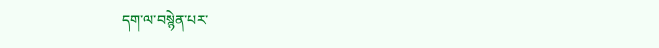དག་ལ་བསྙེན་པར་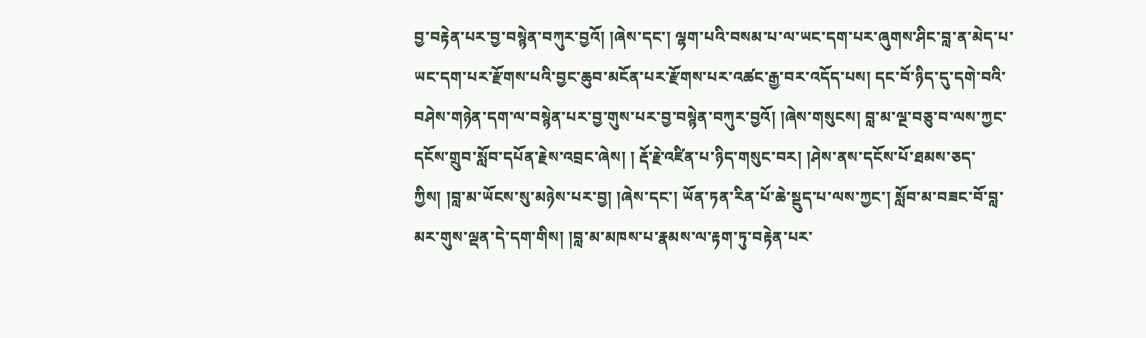བྱ་བརྟེན་པར་བྱ་བསྙེན་བཀུར་བྱའོ། །ཞེས་དང་། ལྷག་པའི་བསམ་པ་ལ་ཡང་དག་པར་ཞུགས་ཤིང་བླ་ན་མེད་པ་ཡང་དག་པར་རྫོགས་པའི་བྱང་ཆུབ་མངོན་པར་རྫོགས་པར་འཚང་རྒྱ་བར་འདོད་པས། དང་བོ་ཉིད་དུ་དགེ་བའི་བཤེས་གཉེན་དག་ལ་བསྙེན་པར་བྱ་གུས་པར་བྱ་བསྙེན་བཀུར་བྱའོ། །ཞེས་གསུངས། བླ་མ་ལྔ་བཅུ་བ་ལས་ཀྱང་དངོས་གྲུབ་སློབ་དཔོན་རྗེས་འབྲང་ཞེས། ། རྡོ་རྗེ་འཛིན་པ་ཉིད་གསུང་བར། །ཤེས་ནས་དངོས་པོ་ཐམས་ཅད་ཀྱིས། །བླ་མ་ཡོངས་སུ་མཉེས་པར་བྱ། །ཞེས་དང་། ཡོན་ཏན་རིན་པོ་ཆེ་སྡུད་པ་ལས་ཀྱང་། སློབ་མ་བཟང་བོ་བླ་མར་གུས་ལྡན་དེ་དག་གིས། །བླ་མ་མཁས་པ་རྣམས་ལ་རྟག་ཏུ་བརྟེན་པར་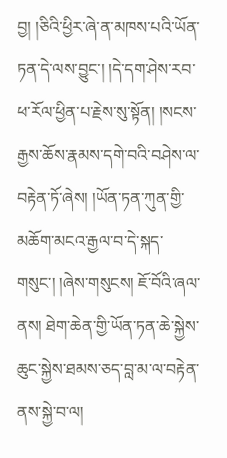བྱ། །ཅིའི་ཕྱིར་ཞེ་ན་མཁས་པའི་ཡོན་ཏན་དེ་ལས་བྱུང་། །དེ་དག་ཤེས་རབ་ཕ་རོལ་ཕྱིན་པ་རྗེས་སུ་སྟོན། །སངས་རྒྱས་ཆོས་རྣམས་དགེ་བའི་བཤེས་ལ་བརྟེན་ཏོ་ཞེས། །ཡོན་ཏན་ཀུན་གྱི་མཆོག་མངའ་རྒྱལ་བ་དེ་སྐད་གསུང་། །ཞེས་གསུངས། ཇོ་བོའི་ཞལ་ནས། ཐེག་ཆེན་གྱི་ཡོན་ཏན་ཆེ་སྐྱེས་ཆུང་སྐྱེས་ཐམས་ཅད་བླ་མ་ལ་བརྟེན་ནས་སྐྱེ་བ་ལ།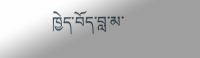ཁྱེད་བོད་བླ་མ་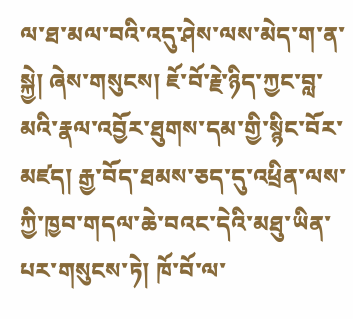ལ་ཐ་མལ་བའི་འདུ་ཤེས་ལས་མེད་ག་ན་སྐྱེ། ཞེས་གསུངས། ཇོ་བོ་རྗེ་ཉིད་ཀྱང་བླ་མའི་རྣལ་འབྱོར་ཐུགས་དམ་གྱི་སྙིང་བོར་མཛད། རྒྱ་བོད་ཐམས་ཅད་དུ་འཕྲིན་ལས་ཀྱི་ཁྱབ་གདལ་ཆེ་བའང་དེའི་མཐུ་ཡིན་པར་གསུངས་ཏེ། ཁོ་བོ་ལ་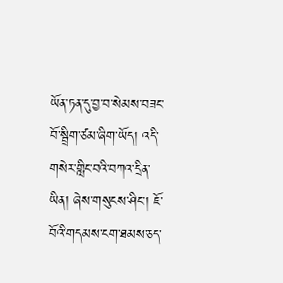ཡོན་ཏན་དུ་བྱ་བ་སེམས་བཟང་བོ་སྦྲིག་ཙམ་ཞིག་ཡོད། འདི་གསེར་གླིང་བའི་བཀའ་དྲིན་ཡིན། ཞེས་གསུངས་ཤིང་། ཇོ་བོའི་གདམས་ངག་ཐམས་ཅད་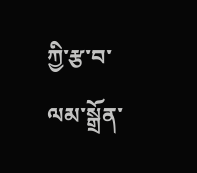ཀྱི་རྩ་བ་ལམ་སྒྲོན་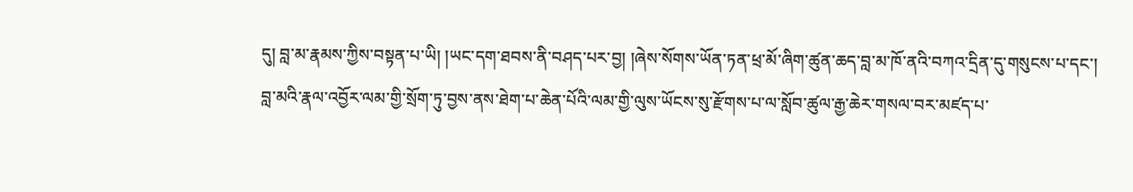དུ། བླ་མ་རྣམས་ཀྱིས་བསྟན་པ་ཡི། །ཡང་དག་ཐབས་ནི་བཤད་པར་བྱ། །ཞེས་སོགས་ཡོན་ཏན་ཕྲ་མོ་ཞིག་ཚུན་ཆད་བླ་མ་ཁོ་ནའི་བཀའ་དྲིན་དུ་གསུངས་པ་དང་། བླ་མའི་རྣལ་འབྱོར་ལམ་གྱི་སྲོག་ཏུ་བྱས་ནས་ཐེག་པ་ཆེན་པོའི་ལམ་གྱི་ལུས་ཡོངས་སུ་རྫོགས་པ་ལ་སློབ་ཚུལ་རྒྱ་ཆེར་གསལ་བར་མཛད་པ་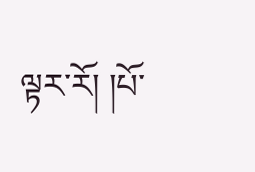ལྟར་རོ། །པོ་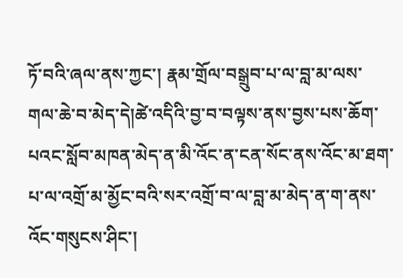ཏོ་བའི་ཞལ་ནས་ཀྱང་། རྣམ་གྲོལ་བསྒྲུབ་པ་ལ་བླ་མ་ལས་གལ་ཆེ་བ་མེད་དེ།ཚེ་འདིའི་བྱ་བ་བལྟས་ནས་བྱས་པས་ཆོག་པའང་སློབ་མཁན་མེད་ན་མི་འོང་ན་ངན་སོང་ནས་འོང་མ་ཐག་པ་ལ་འགྲོ་མ་མྱོང་བའི་སར་འགྲོ་བ་ལ་བླ་མ་མེད་ན་ག་ནས་འོང་གསུངས་ཤིང་།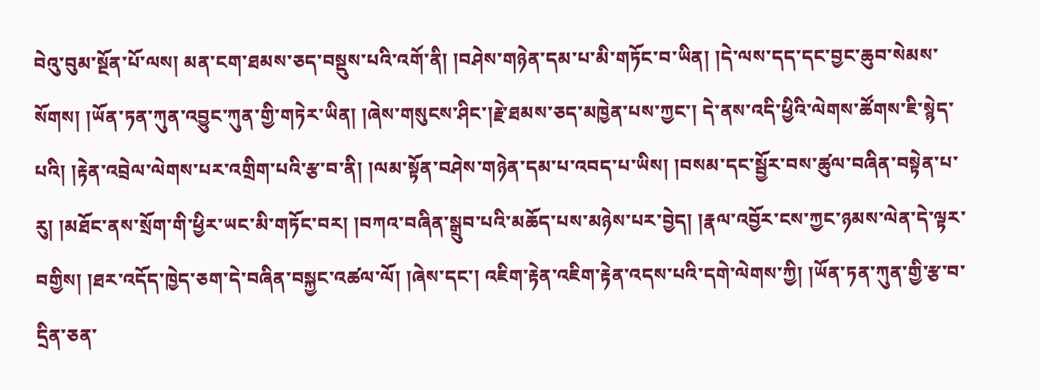བེའུ་བུམ་སྔོན་པོ་ལས། མན་ངག་ཐམས་ཅད་བསྡུས་པའི་འགོ་ནི། །བཤེས་གཉེན་དམ་པ་མི་གཏོང་བ་ཡིན། །དེ་ལས་དད་དང་བྱང་ཆུབ་སེམས་སོགས། །ཡོན་ཏན་ཀུན་འབྱུང་ཀུན་གྱི་གཏེར་ཡིན། །ཞེས་གསུངས་ཤིང་།རྗེ་ཐམས་ཅད་མཁྱེན་པས་ཀྱང་། དེ་ནས་འདི་ཕྱིའི་ལེགས་ཚོགས་ཇི་སྙེད་པའི། །རྟེན་འབྲེལ་ལེགས་པར་འགྲིག་པའི་རྩ་བ་ནི། །ལམ་སྟོན་བཤེས་གཉེན་དམ་པ་འབད་པ་ཡིས། །བསམ་དང་སྦྱོར་བས་ཚུལ་བཞིན་བསྟེན་པ་རུ། །མཐོང་ནས་སྲོག་གི་ཕྱིར་ཡང་མི་གཏོང་བར། །བཀའ་བཞིན་སྒྲུབ་པའི་མཆོད་པས་མཉེས་པར་བྱེད། །རྣལ་འབྱོར་ངས་ཀྱང་ཉམས་ལེན་དེ་ལྟར་བགྱིས། །ཐར་འདོད་ཁྱེད་ཅག་དེ་བཞིན་བསྐྱང་འཚལ་ལོ། །ཞེས་དང་། འཇིག་རྟེན་འཇིག་རྟེན་འདས་པའི་དགེ་ལེགས་ཀྱི། །ཡོན་ཏན་ཀུན་གྱི་རྩ་བ་དྲིན་ཅན་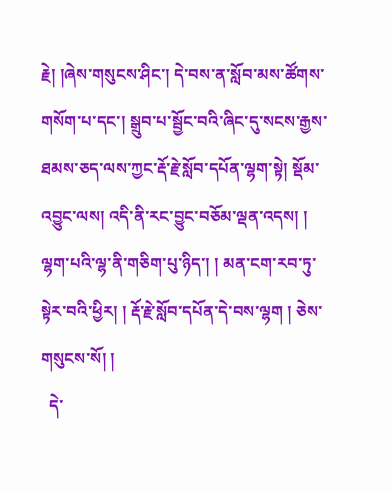རྗེ། །ཞེས་གསུངས་ཤིང་། དེ་བས་ན་སློབ་མས་ཚོགས་གསོག་པ་དང་། སྒྲུབ་པ་སྦྱོང་བའི་ཞིང་དུ་སངས་རྒྱས་ཐམས་ཅད་ལས་ཀྱང་རྡོ་རྗེ་སློབ་དཔོན་ལྷག་སྟེ། སྡོམ་འབྱུང་ལས། འདི་ནི་རང་བྱུང་བཅོམ་ལྡན་འདས། ། ལྷག་པའི་ལྷ་ནི་གཅིག་པུ་ཉིད་། ། མན་ངག་རབ་ཏུ་སྟེར་བའི་ཕྱིར། ། རྡོ་རྗེ་སློབ་དཔོན་དེ་བས་ལྷག ། ཅེས་གསུངས་སོ། །
  དེ་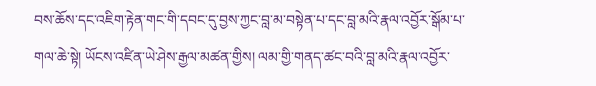བས་ཆོས་དང་འཇིག་རྟེན་གང་གི་དབང་དུ་བྱས་ཀྱང་བླ་མ་བསྟེན་པ་དང་བླ་མའི་རྣལ་འབྱོར་སྒོམ་པ་གལ་ཆེ་སྟེ། ཡོངས་འཛིན་ཡེ་ཤེས་རྒྱལ་མཚན་གྱིས། ལམ་གྱི་གནད་ཚང་བའི་བླ་མའི་རྣལ་འབྱོར་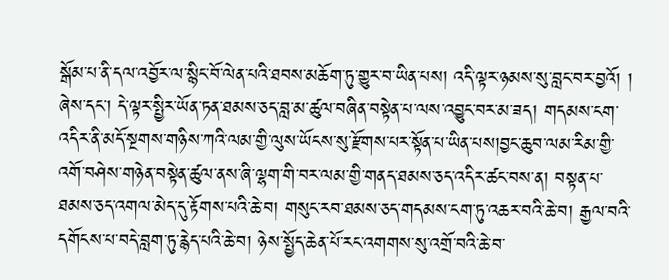སྒོམ་པ་ནི་དལ་འབྱོར་ལ་སྙིང་བོ་ལེན་པའི་ཐབས་མཆོག་ཏུ་གྱུར་བ་ཡིན་པས། འདི་ལྟར་ཉམས་སུ་བླང་བར་བྱའོ། ། ཞེས་དང་། དེ་ལྟར་སྤྱིར་ཡོན་ཏན་ཐམས་ཅད་བླ་མ་ཚུལ་བཞིན་བསྟེན་པ་ལས་འབྱུང་བར་མ་ཟད། གདམས་ངག་འདིར་ནི་མདོ་སྔགས་གཉིས་ཀའི་ལམ་གྱི་ལུས་ཡོངས་སུ་རྫོགས་པར་སྟོན་པ་ཡིན་པས།བྱང་ཆུབ་ལམ་རིམ་གྱི་འགོ་བཤེས་གཉེན་བསྟེན་ཚུལ་ནས་ཞི་ལྷག་གི་བར་ལམ་གྱི་གནད་ཐམས་ཅད་འདིར་ཚང་བས་ན། བསྟན་པ་ཐམས་ཅད་འགལ་མེད་དུ་རྟོགས་པའི་ཆེ་བ། གསུང་རབ་ཐམས་ཅད་གདམས་ངག་ཏུ་འཆར་བའི་ཆེ་བ། རྒྱལ་བའི་དགོངས་པ་བདེ་བླག་ཏུ་རྙེད་པའི་ཆེ་བ། ཉེས་སྤྱོད་ཆེན་པོ་རང་འགགས་སུ་འགྲོ་བའི་ཆེ་བ་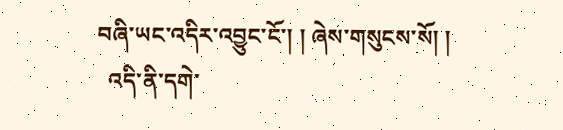བཞི་ཡང་འདིར་འབྱུང་ངོ་། ། ཞེས་གསུངས་སོ། །
  འདི་ནི་དགེ་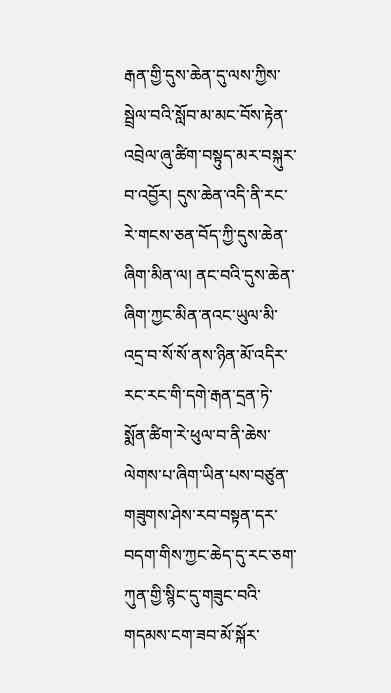རྒན་གྱི་དུས་ཆེན་དུ་ལས་ཀྱིས་སྦྲེལ་བའི་སློབ་མ་མང་བོས་རྟེན་འབྲེལ་ཞུ་ཚིག་བསྟུད་མར་བསྐུར་བ་འབྱོར། དུས་ཆེན་འདི་ནི་རང་རེ་གངས་ཅན་བོད་ཀྱི་དུས་ཆེན་ཞིག་མིན་ལ། ནང་བའི་དུས་ཆེན་ཞིག་ཀྱང་མིན་ནའང་ཡུལ་མི་འདྲ་བ་སོ་སོ་ནས་ཉིན་མོ་འདིར་རང་རང་གི་དགེ་རྒན་དྲན་ཏེ་སྨོན་ཚིག་རེ་ཕུལ་བ་ནི་ཆེས་ལེགས་པ་ཞིག་ཡིན་པས་བཙུན་གཟུགས་ཤེས་རབ་བསྟན་དར་བདག་གིས་ཀྱང་ཆེད་དུ་རང་ཅག་ཀུན་གྱི་སྙིང་དུ་གཟུང་བའི་གདམས་ངག་ཟབ་མོ་སྐོར་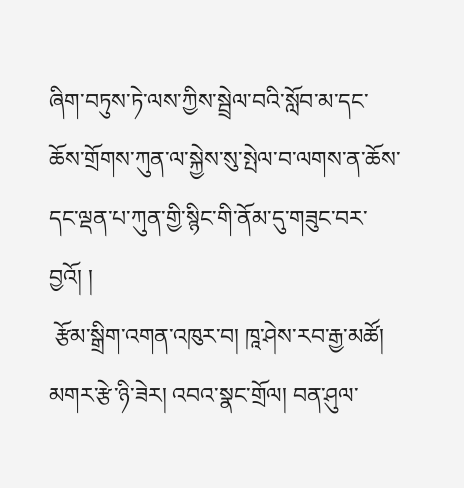ཞིག་བཏུས་ཏེ་ལས་ཀྱིས་སྦྲེལ་བའི་སློབ་མ་དང་ཆོས་གྲོགས་ཀུན་ལ་སྐྱེས་སུ་སྤེལ་བ་ལགས་ན་ཆོས་དང་ལྡན་པ་ཀུན་གྱི་སྙིང་གི་ནོམ་དུ་གཟུང་བར་བྱའོ། །
 རྩོམ་སྒྲིག་འགན་འཁུར་བ། ཁཱ་ཤེས་རབ་རྒྱ་མཚོ། མགར་རྩེ་ཉི་ཟེར། འབའ་སྣང་གྲོལ། བན་ཤུལ་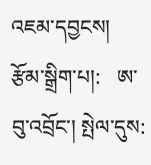འཇམ་དབྱངས།
རྩོམ་སྒྲིག་པ།:   ཨ་བུ་འབྲོང་། སྤེལ་དུས: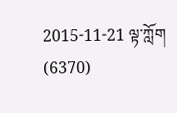2015-11-21 ལྟ་ཀློག (6370)